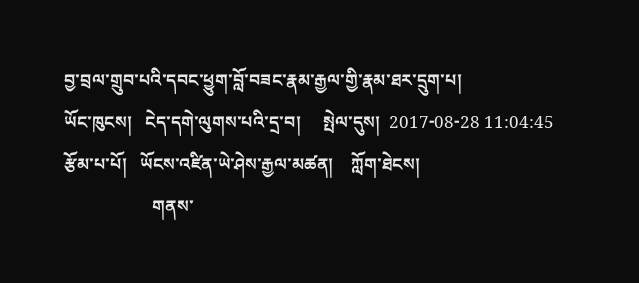བྱ་བྲལ་གྲུབ་པའི་དབང་ཕྱུག་བློ་བཟང་རྣམ་རྒྱལ་གྱི་རྣམ་ཐར་དྲུག་པ།
ཡོང་ཁུངས།   ངེད་དགེ་ལུགས་པའི་དྲ་བ།     སྤེལ་དུས།  2017-08-28 11:04:45     རྩོམ་པ་པོ།   ཡོངས་འཛིན་ཡེ་ཤེས་རྒྱལ་མཚན།    ཀློག་ཐེངས།
                    གནས་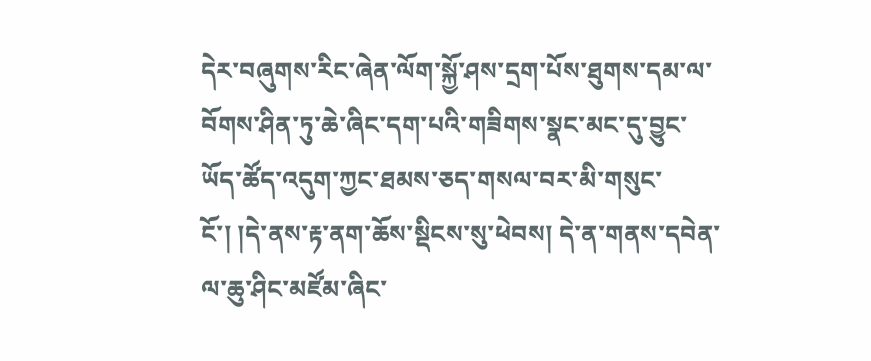དེར་བཞུགས་རིང་ཞེན་ལོག་སྐྱོ་ཤས་དྲག་པོས་ཐུགས་དམ་ལ་བོགས་ཤིན་ཏུ་ཆེ་ཞིང་དག་པའི་གཟིགས་སྣང་མང་དུ་བྱུང་ཡོད་ཚོད་འདུག་ཀྱང་ཐམས་ཅད་གསལ་བར་མི་གསུང་ངོ་། །དེ་ནས་རྟ་ནག་ཆོས་སྡིངས་སུ་ཕེབས། དེ་ན་གནས་དབེན་ལ་ཆུ་ཤིང་མཛོམ་ཞིང་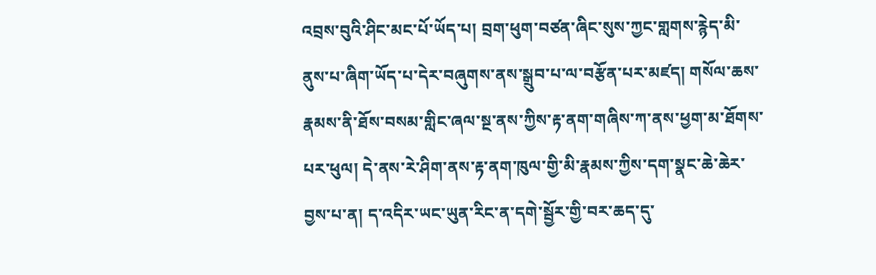འབྲས་བུའི་ཤིང་མང་པོ་ཡོད་པ། བྲག་ཕུག་བཙན་ཞིང་སུས་ཀྱང་གླགས་རྙེད་མི་ནུས་པ་ཞིག་ཡོད་པ་དེར་བཞུགས་ནས་སྒྲུབ་པ་ལ་བརྩོན་པར་མཛད། གསོལ་ཆས་རྣམས་ནི་ཐོས་བསམ་གླིང་ཞལ་སྔ་ནས་ཀྱིས་རྟ་ནག་གཞིས་ཀ་ནས་ཕྱག་མ་ཐོགས་པར་ཕུལ། དེ་ནས་རེ་ཤིག་ནས་རྟ་ནག་ཁུལ་གྱི་མི་རྣམས་ཀྱིས་དག་སྣང་ཆེ་ཆེར་བྱས་པ་ན། ད་འདིར་ཡང་ཡུན་རིང་ན་དགེ་སྦྱོར་གྱི་བར་ཆད་དུ་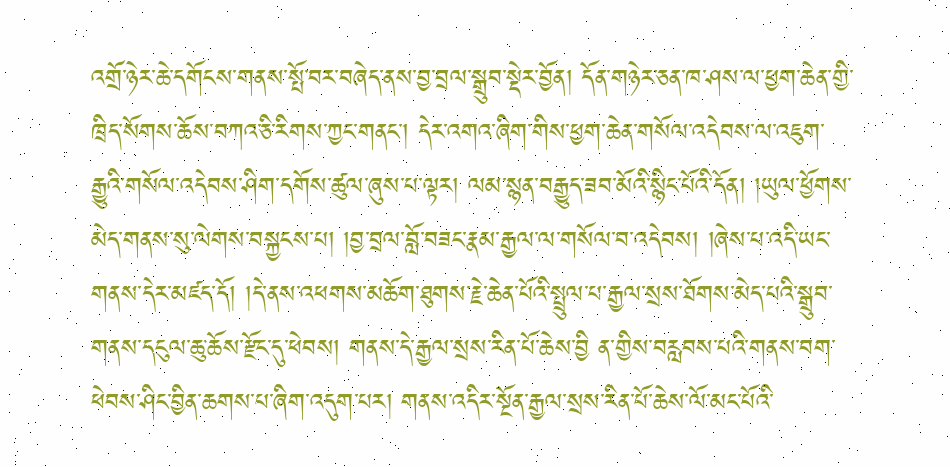འགྲོ་ཉེར་ཆེ་དགོངས་གནས་སྤོ་བར་བཞེད་ནས་བྱ་བྲལ་སྒྲུབ་སྡེར་བྱོན། དོན་གཉེར་ཅན་ཁ་ཤས་ལ་ཕྱག་ཆེན་གྱི་ཁྲིད་སོགས་ཆོས་བཀའ་ཅི་རིགས་ཀྱང་གནང་། དེར་འགའ་ཞིག་གིས་ཕྱག་ཆེན་གསོལ་འདེབས་ལ་འཇུག་རྒྱུའི་གསོལ་འདེབས་ཤིག་དགོས་ཚུལ་ཞུས་པ་ལྟར། ལམ་སྙན་བརྒྱུད་ཟབ་མོའི་སྙིང་པོའི་དོན། །ཡུལ་ཕྱོགས་མེད་གནས་སུ་ལེགས་བསྐྱངས་པ། །བྱ་བྲལ་བློ་བཟང་རྣམ་རྒྱལ་ལ་གསོལ་བ་འདེབས། །ཞེས་པ་འདི་ཡང་གནས་དེར་མཛད་དོ། །དེ་ནས་འཕགས་མཆོག་ཐུགས་རྗེ་ཆེན་པོའི་སྤྲུལ་པ་རྒྱལ་སྲས་ཐོགས་མེད་པའི་སྒྲུབ་གནས་དངུལ་ཆུ་ཆོས་རྫོང་དུ་ཕེབས། གནས་དེ་རྒྱལ་སྲས་རིན་པོ་ཆེས་བྱི ན་གྱིས་བརླབས་པའི་གནས་བག་ཕེབས་ཤིང་བྱིན་ཆགས་པ་ཞིག་འདུག་པར། གནས་འདིར་སྔོན་རྒྱལ་སྲས་རིན་པོ་ཆེས་ལོ་མང་པོའི་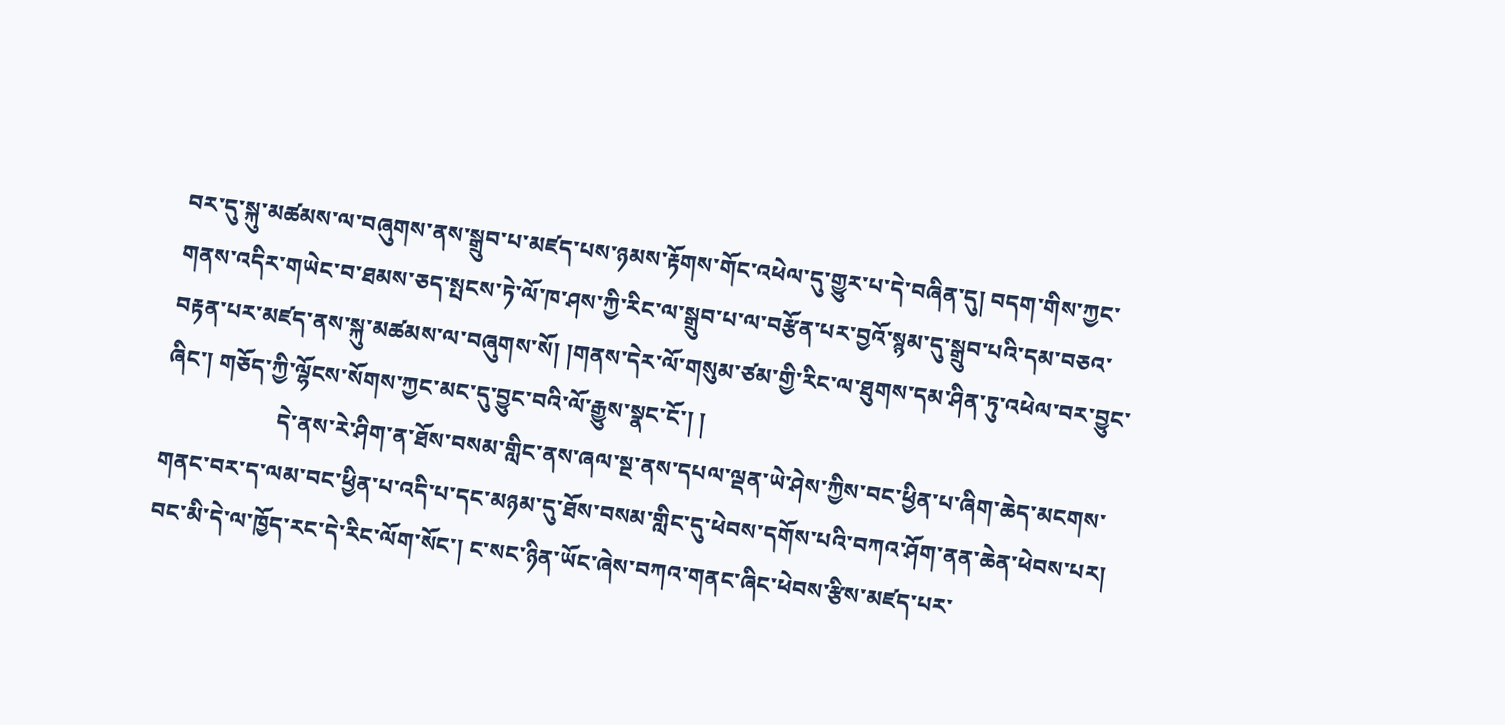བར་དུ་སྐུ་མཚམས་ལ་བཞུགས་ནས་སྒྲུབ་པ་མཛད་པས་ཉམས་རྟོགས་གོང་འཕེལ་དུ་གྱུར་པ་དེ་བཞིན་དུ། བདག་གིས་ཀྱང་གནས་འདིར་གཡེང་བ་ཐམས་ཅད་སྤངས་ཏེ་ལོ་ཁ་ཤས་ཀྱི་རིང་ལ་སྒྲུབ་པ་ལ་བརྩོན་པར་བྱའོ་སྙམ་དུ་སྒྲུབ་པའི་དམ་བཅའ་བརྟན་པར་མཛད་ནས་སྐུ་མཚམས་ལ་བཞུགས་སོ། །གནས་དེར་ལོ་གསུམ་ཙམ་གྱི་རིང་ལ་ཐུགས་དམ་ཤིན་ཏུ་འཕེལ་བར་བྱུང་ཞིང་། གཅོད་ཀྱི་ལྷོངས་སོགས་ཀྱང་མང་དུ་བྱུང་བའི་ལོ་རྒྱུས་སྣང་ངོ་། །
                    དེ་ནས་རེ་ཤིག་ན་ཐོས་བསམ་གླིང་ནས་ཞལ་སྔ་ནས་དཔལ་ལྡན་ཡེ་ཤེས་ཀྱིས་བང་ཕྱིན་པ་ཞིག་ཆེད་མངགས་གནང་བར་ད་ལམ་བང་ཕྱིན་པ་འདི་པ་དང་མཉམ་དུ་ཐོས་བསམ་གླིང་དུ་ཕེབས་དགོས་པའི་བཀའ་ཤོག་ནན་ཆེན་ཕེབས་པར། བང་མི་དེ་ལ་ཁྱོད་རང་དེ་རིང་ལོག་སོང་། ང་སང་ཉིན་ཡོང་ཞེས་བཀའ་གནང་ཞིང་ཕེབས་རྩིས་མཛད་པར་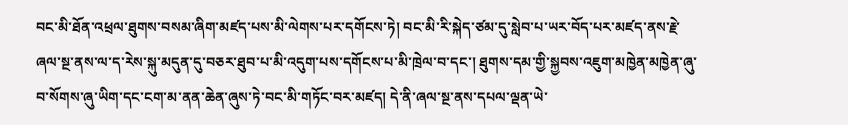བང་མི་ཐོན་འཕྲལ་ཐུགས་བསམ་ཞིག་མཛད་པས་མི་ལེགས་པར་དགོངས་ཏེ། བང་མི་རི་སྐེད་ཙམ་དུ་སླེབ་པ་ཡར་བོད་པར་མཛད་ནས་རྗེ་ཞལ་སྔ་ནས་ལ་ད་རེས་སྐུ་མདུན་དུ་བཅར་ཐུབ་པ་མི་འདུག་པས་དགོངས་པ་མི་ཁྲེལ་བ་དང་། ཐུགས་དམ་གྱི་སྐྱབས་འཇུག་མཁྱེན་མཁྱེན་ཞུ་བ་སོགས་ཞུ་ཡིག་དང་ངག་མ་ནན་ཆེན་ཞུས་ཏེ་བང་མི་གཏོང་བར་མཛད། དེ་ནི་ཞལ་སྔ་ནས་དཔལ་ལྡན་ཡེ་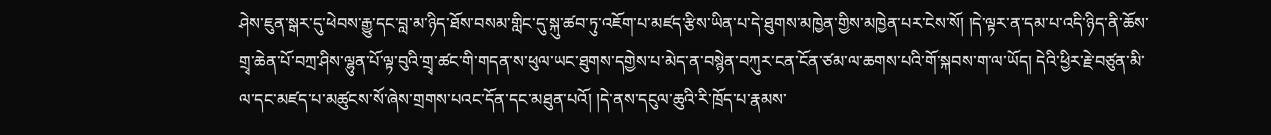ཤེས་ཇུན་སྒར་དུ་ཕེབས་རྒྱུ་དང་བླ་མ་ཉིད་ཐོས་བསམ་གླིང་དུ་སྐུ་ཚབ་ཏུ་འཇོག་པ་མཛད་རྩིས་ཡིན་པ་དེ་ཐུགས་མཁྱེན་གྱིས་མཁྱེན་པར་ངེས་སོ། །དེ་ལྟར་ན་དམ་པ་འདི་ཉིད་ནི་ཆོས་གྲྭ་ཆེན་པོ་བཀྲ་ཤིས་ལྷུན་པོ་ལྟ་བུའི་གྲྭ་ཚང་གི་གདན་ས་ཕུལ་ཡང་ཐུགས་དགྱེས་པ་མེད་ན་བསྙེན་བཀུར་ངན་ངོན་ཙམ་ལ་ཆགས་པའི་གོ་སྐབས་ག་ལ་ཡོད། དེའི་ཕྱིར་རྗེ་བཙུན་མི་ལ་དང་མཛད་པ་མཚུངས་སོ་ཞེས་གྲགས་པའང་དོན་དང་མཐུན་པའོ། །དེ་ནས་དངུལ་ཆུའི་རི་ཁྲོད་པ་རྣམས་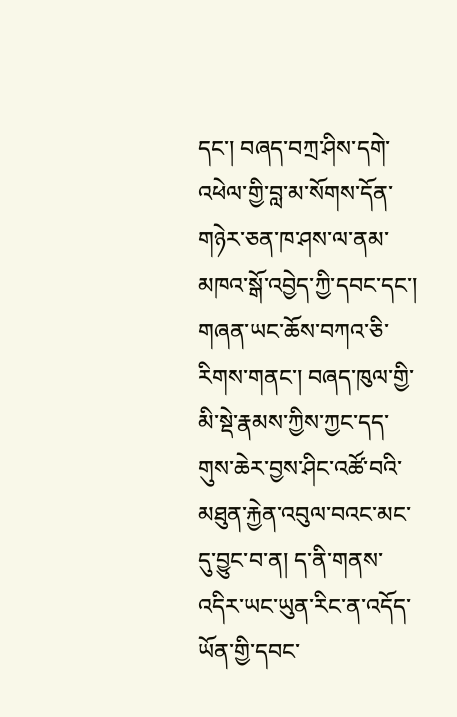དང་། བཞད་བཀྲ་ཤིས་དགེ་འཕེལ་གྱི་བླ་མ་སོགས་དོན་གཉེར་ཅན་ཁ་ཤས་ལ་ནམ་མཁའ་སྒོ་འབྱེད་ཀྱི་དབང་དང་། གཞན་ཡང་ཆོས་བཀའ་ཅི་རིགས་གནང་། བཞད་ཁུལ་གྱི་མི་སྡེ་རྣམས་ཀྱིས་ཀྱང་དད་གུས་ཆེར་བྱས་ཤིང་འཚོ་བའི་མཐུན་རྐྱེན་འབུལ་བའང་མང་དུ་བྱུང་བ་ན། ད་ནི་གནས་འདིར་ཡང་ཡུན་རིང་ན་འདོད་ཡོན་གྱི་དབང་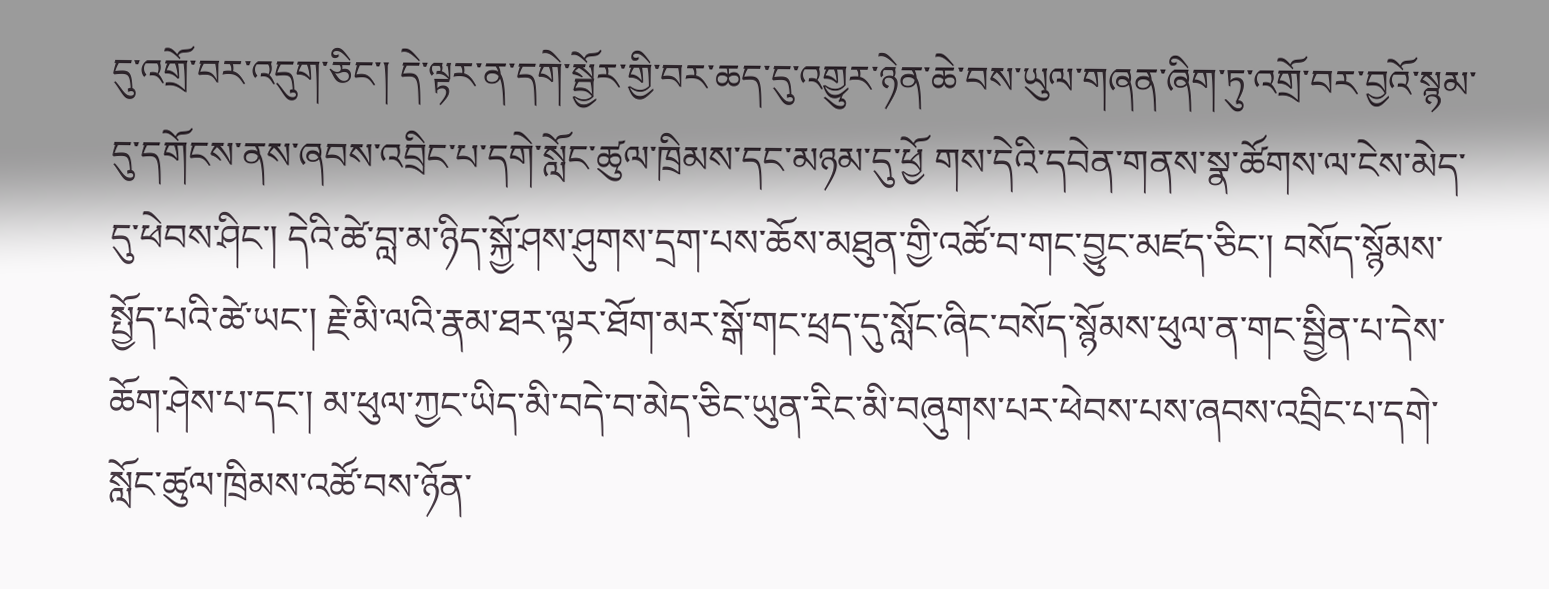དུ་འགྲོ་བར་འདུག་ཅིང་། དེ་ལྟར་ན་དགེ་སྦྱོར་གྱི་བར་ཆད་དུ་འགྱུར་ཉེན་ཆེ་བས་ཡུལ་གཞན་ཞིག་ཏུ་འགྲོ་བར་བྱའོ་སྙམ་དུ་དགོངས་ནས་ཞབས་འབྲིང་པ་དགེ་སློང་ཚུལ་ཁྲིམས་དང་མཉམ་དུ་ཕྱོ གས་དེའི་དབེན་གནས་སྣ་ཚོགས་ལ་ངེས་མེད་དུ་ཕེབས་ཤིང་། དེའི་ཚེ་བླ་མ་ཉིད་སྐྱོ་ཤས་ཤུགས་དྲག་པས་ཆོས་མཐུན་གྱི་འཚོ་བ་གང་བྱུང་མཛད་ཅིང་། བསོད་སྙོམས་སྤྱོད་པའི་ཚེ་ཡང་། རྗེ་མི་ལའི་རྣམ་ཐར་ལྟར་ཐོག་མར་སྒོ་གང་ཕྲད་དུ་སློང་ཞིང་བསོད་སྙོམས་ཕུལ་ན་གང་སྦྱིན་པ་དེས་ཆོག་ཤེས་པ་དང་། མ་ཕུལ་ཀྱང་ཡིད་མི་བདེ་བ་མེད་ཅིང་ཡུན་རིང་མི་བཞུགས་པར་ཕེབས་པས་ཞབས་འབྲིང་པ་དགེ་སློང་ཚུལ་ཁྲིམས་འཚོ་བས་ཉོན་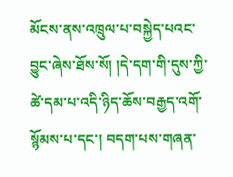མོངས་ནས་འཁྲུལ་པ་བསྐྱེད་པའང་བྱུང་ཞེས་ཐོས་སོ། །དེ་དག་གི་དུས་ཀྱི་ཚེ་དམ་པ་འདི་ཉིད་ཆོས་བརྒྱད་འགོ་སྙོམས་པ་དང་། བདག་པས་གཞན་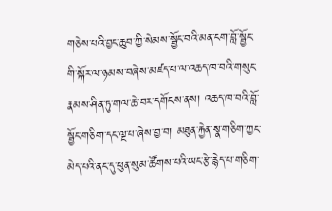གཅེས་པའི་བྱང་ཆུབ་ཀྱི་སེམས་སྦྱོང་བའི་མན་ངག་བློ་སྦྱོང་གི་སྐོར་ལ་ཉམས་བཞེས་མཛད་པ་ལ་འཆད་ཁ་བའི་གསུང་རྣམས་ཤིན་ཏུ་གལ་ཆེ་བར་དགོངས་ནས། འཆད་ཁ་བའི་བློ་སྦྱོང་གཅིག་དང་ལྔ་པ་ཞེས་བྱ་བ། མཐུན་རྐྱེན་སྣ་གཅིག་ཀྱང་མེད་པའི་ནང་དུ་ཕུན་སུམ་ཚོགས་པའི་ཡང་རྩེ་རྙེད་པ་གཅིག་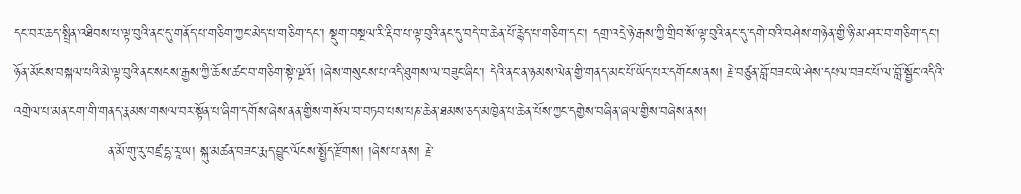དང་བར་ཆད་སྤྲིན་འཐིབས་པ་ལྟ་བུའི་ནང་དུ་གནོད་པ་གཅིག་ཀྱང་མེད་པ་གཅིག་དང་། སྡུག་བསྔལ་རི་རྡིབ་པ་ལྟ་བུའི་ནང་དུ་བདེ་བ་ཆེན་པོ་རྙེད་པ་གཅིག་དང་། དགྲ་འདྲེ་ཉེ་རྒས་ཀྱི་གྲིབ་སོ་ལྟ་བུའི་ནང་དུ་དགེ་བའི་བཤེས་གཉེན་གྱི་ཉི་མ་ཤར་བ་གཅིག་དང་། ཉོན་མོངས་བསྐལ་པའི་མེ་ལྟ་བུའི་ནང་སངས་རྒྱས་ཀྱི་ཆོས་ཚང་བ་གཅིག་སྟེ་ལྔའོ། །ཞེས་གསུངས་པ་འདི་ཐུགས་ལ་བཟུང་ཞིང་། དེའི་ནང་ན་ཉམས་ལེན་གྱི་གནད་མང་པོ་ཡོད་པར་དགོངས་ནས། རྗེ་བཙུན་བློ་བཟང་ཡེ་ཤེས་དཔལ་བཟང་པོ་ལ་བློ་སྦྱོང་འདིའི་འགྲེལ་པ་མན་ངག་གི་གནད་རྣམས་གསལ་བར་སྟོན་པ་ཞིག་དགོས་ཞེས་ནན་གྱིས་གསོལ་བ་བཏབ་པས་པཎ་ཆེན་ཐམས་ཅད་མཁྱེན་པ་ཆེན་པོས་ཀྱང་དགྱེས་བཞིན་ཞལ་གྱིས་བཞེས་ནས།
                    ན་མོ་གུ་རུ་བཛྲ་དྷ་རཱ་ཡ། སྐུ་མཚན་བཟང་རྨད་བྱུང་ལོངས་སྤྱོད་རྫོགས། །ཞེས་པ་ནས། རྗེ་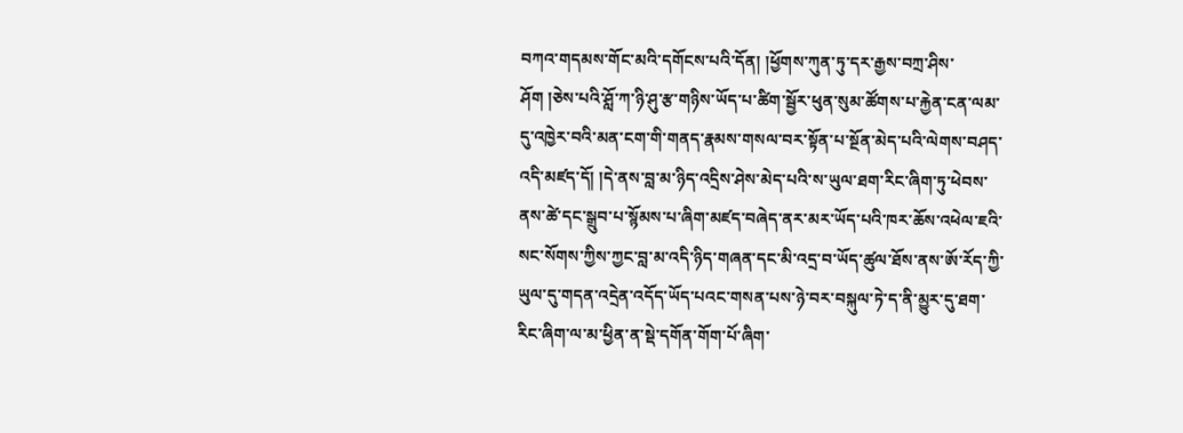བཀའ་གདམས་གོང་མའི་དགོངས་པའི་དོན། །ཕྱོགས་ཀུན་ཏུ་དར་རྒྱས་བཀྲ་ཤིས་ཤོག །ཅེས་པའི་ཤློ་ཀ་ཉི་ཤུ་རྩ་གཉིས་ཡོད་པ་ཚིག་སྦྱོར་ཕུན་སུམ་ཚོགས་པ་རྐྱེན་ངན་ལམ་དུ་འཁྱེར་བའི་མན་ངག་གི་གནད་རྣམས་གསལ་བར་སྟོན་པ་སྔོན་མེད་པའི་ལེགས་བཤད་འདི་མཛད་དོ། །དེ་ནས་བླ་མ་ཉིད་འདྲིས་ཤེས་མེད་པའི་ས་ཡུལ་ཐག་རིང་ཞིག་ཏུ་ཕེབས་ནས་ཚེ་དང་སྒྲུབ་པ་སྙོམས་པ་ཞིག་མཛད་བཞེད་ནར་མར་ཡོད་པའི་ཁར་ཆོས་འཕེལ་ཇའི་སང་སོགས་ཀྱིས་ཀྱང་བླ་མ་འདི་ཉིད་གཞན་དང་མི་འདྲ་བ་ཡོད་ཚུལ་ཐོས་ནས་ཨོ་རོད་ཀྱི་ཡུལ་དུ་གདན་འདྲེན་འདོད་ཡོད་པའང་གསན་པས་ཉེ་བར་བསྐུལ་ཏེ་ད་ནི་མྱུར་དུ་ཐག་རིང་ཞིག་ལ་མ་ཕྱིན་ན་སྡེ་དགོན་གོག་པོ་ཞིག་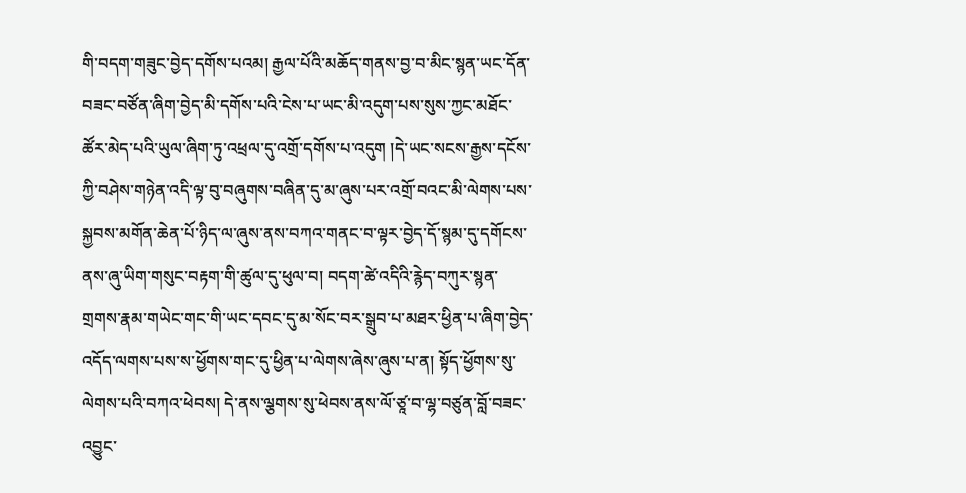གི་བདག་གཟུང་བྱེད་དགོས་པའམ། རྒྱལ་པོའི་མཆོད་གནས་བྱ་བ་མིང་སྙན་ཡང་དོན་བཟང་བཙོན་ཞིག་བྱེད་མི་དགོས་པའི་ངེས་པ་ཡང་མི་འདུག་པས་སུས་ཀྱང་མཐོང་ཚོར་མེད་པའི་ཡུལ་ཞིག་ཏུ་འཕྲལ་དུ་འགྲོ་དགོས་པ་འདུག །དེ་ཡང་སངས་རྒྱས་དངོས་ཀྱི་བཤེས་གཉེན་འདི་ལྟ་བུ་བཞུགས་བཞིན་དུ་མ་ཞུས་པར་འགྲོ་བའང་མི་ལེགས་པས་སྐྱབས་མགོན་ཆེན་པོ་ཉིད་ལ་ཞུས་ནས་བཀའ་གནང་བ་ལྟར་བྱེད་དོ་སྙམ་དུ་དགོངས་ནས་ཞུ་ཡིག་གསུང་བརྟག་གི་ཚུལ་དུ་ཕུལ་བ། བདག་ཚེ་འདིའི་རྙེད་བཀུར་སྙན་གྲགས་རྣམ་གཡེང་གང་གི་ཡང་དབང་དུ་མ་སོང་བར་སྒྲུབ་པ་མཐར་ཕྱིན་པ་ཞིག་བྱེད་འདོད་ལགས་པས་ས་ཕྱོགས་གང་དུ་ཕྱིན་པ་ལེགས་ཞེས་ཞུས་པ་ན། སྟོད་ཕྱོགས་སུ་ལེགས་པའི་བཀའ་ཕེབས། དེ་ནས་ལྕགས་སུ་ཕེབས་ནས་ལོ་ཙཱ་བ་ལྷ་བཙུན་བློ་བཟང་འབྱུང་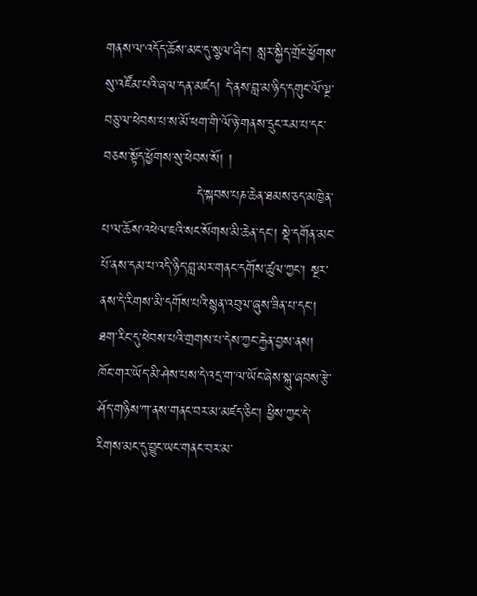གནས་ལ་འདོད་ཆོས་མང་དུ་སྩལ་ཞིང་། སླར་སྐྱིད་གྲོང་ཕྱོགས་སུ་འཛོམ་པའི་ཞལ་དན་མཛད། དེ་ནས་བླ་མ་ཉིད་དགུང་ལོ་ལྔ་བཅུ་ལ་ཕེབས་པ་ས་མོ་ཕག་གི་ལོ་ཉེ་གནས་དྲུང་རམ་པ་དང་བཅས་སྟོད་ཕྱོགས་སུ་ཕེབས་སོ། །
                    དེ་སྐབས་པཎ་ཆེན་ཐམས་ཅད་མཁྱེན་པ་ལ་ཆོས་འཕེལ་ཇའི་སང་སོགས་མི་ཆེན་དང་། སྡེ་དགོན་མང་པོ་ནས་དམ་པ་འདི་ཉིད་བླ་མར་གནང་དགོས་ཚུལ་ཀྱང་། སྔར་ནས་དེ་རིགས་མི་དགོས་པའི་སྙན་འབུལ་ཞུས་ཟིན་པ་དང་། ཐག་རིང་དུ་ཕེབས་པའི་གྲགས་པ་དེས་ཀྱང་རྐྱེན་བྱས་ནས། ཁོང་གར་ཡོད་མི་ཤེས་པས་དེ་འདྲ་ག་ལ་ཡོང་ཞེས་སྐུ་ཞབས་རྩེ་ཤོད་གཉིས་ཀ་ནས་གནང་བར་མ་མཛད་ཅིང་། ཕྱིས་ཀྱང་དེ་རིགས་མང་དུ་བྱུང་ཡང་གནང་བར་མ་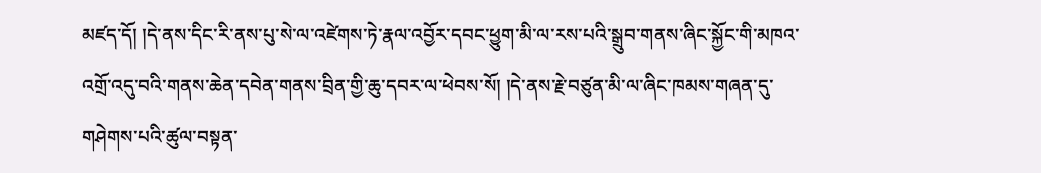མཛད་དོ། །དེ་ནས་དིང་རི་ནས་པུ་སེ་ལ་འཛེགས་ཏེ་རྣལ་འབྱོར་དབང་ཕྱུག་མི་ལ་རས་པའི་སྒྲུབ་གནས་ཞིང་སྐྱོང་གི་མཁའ་འགྲོ་འདུ་བའི་གནས་ཆེན་དབེན་གནས་བྲིན་གྱི་ཆུ་དབར་ལ་ཕེབས་སོ། །དེ་ནས་རྗེ་བཙུན་མི་ལ་ཞིང་ཁམས་གཞན་དུ་གཤེགས་པའི་ཚུལ་བསྟན་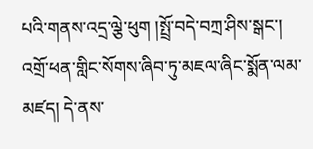པའི་གནས་འདྲ་ལྕེ་ཕུག །སྤྲོ་བདེ་བཀྲ་ཤིས་སྒང་། འགྲོ་ཕན་གླིང་སོགས་ཞིབ་ཏུ་མཇལ་ཞིང་སྨོན་ལམ་མཛད། དེ་ནས་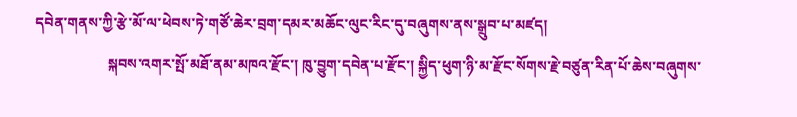དབེན་གནས་ཀྱི་རྩེ་མོ་ལ་ཕེབས་ཏེ་གཙོ་ཆེར་བྲག་དམར་མཆོང་ལུང་རིང་དུ་བཞུགས་ནས་སྒྲུབ་པ་མཛད།
                    སྐབས་འགར་སྤོ་མཐོ་ནམ་མཁའ་རྫོང་། ཁུ་བྱུག་དབེན་པ་རྫོང་། སྐྱིད་ཕུག་ཉི་མ་རྫོང་སོགས་རྗེ་བཙུན་རིན་པོ་ཆེས་བཞུགས་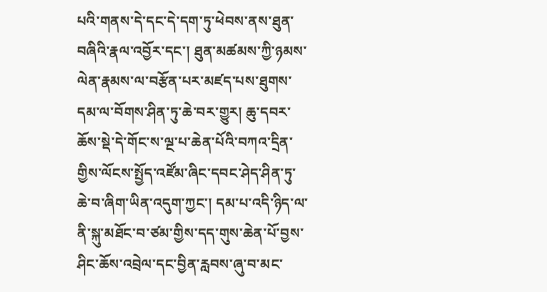པའི་གནས་དེ་དང་དེ་དག་ཏུ་ཕེབས་ནས་ཐུན་བཞིའི་རྣལ་འབྱོར་དང་། ཐུན་མཚམས་ཀྱི་ཉམས་ལེན་རྣམས་ལ་བརྩོན་པར་མཛད་པས་ཐུགས་དམ་ལ་བོགས་ཤིན་ཏུ་ཆེ་བར་གྱུར། ཆུ་དབར་ཆོས་སྡེ་དེ་གོང་ས་ལྔ་པ་ཆེན་པོའི་བཀའ་དྲིན་གྱིས་ལོངས་སྤྱོད་འཛོམ་ཞིང་དབང་ཤེད་ཤིན་ཏུ་ཆེ་བ་ཞིག་ཡིན་འདུག་ཀྱང་། དམ་པ་འདི་ཉིད་ལ་ནི་སྐུ་མཐོང་བ་ཙམ་གྱིས་དད་གུས་ཆེན་པོ་བྱས་ཤིང་ཆོས་འབྲེལ་དང་བྱིན་རླབས་ཞུ་བ་མང་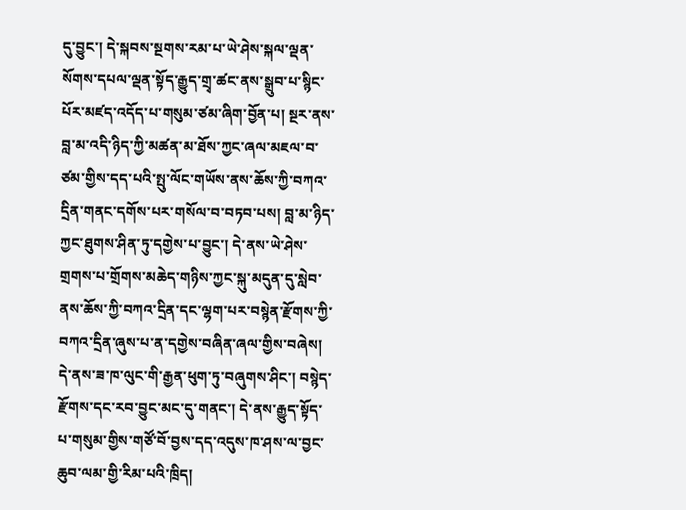དུ་བྱུང་། དེ་སྐབས་སྔགས་རམ་པ་ཡེ་ཤེས་སྐལ་ལྡན་སོགས་དཔལ་ལྡན་སྟོད་རྒྱུད་གྲྭ་ཚང་ནས་སྒྲུབ་པ་སྙིང་པོར་མཛད་འདོད་པ་གསུམ་ཙམ་ཞིག་བྱོན་པ། སྔར་ནས་བླ་མ་འདི་ཉིད་ཀྱི་མཚན་མ་ཐོས་ཀྱང་ཞལ་མཇལ་བ་ཙམ་གྱིས་དད་པའི་སྤུ་ལོང་གཡོས་ནས་ཆོས་ཀྱི་བཀའ་དྲིན་གནང་དགོས་པར་གསོལ་བ་བཏབ་པས། བླ་མ་ཉིད་ཀྱང་ཐུགས་ཤིན་ཏུ་དགྱེས་པ་བྱུང་། དེ་ནས་ཡེ་ཤེས་གྲགས་པ་གྲོགས་མཆེད་གཉིས་ཀྱང་སྐུ་མདུན་དུ་སླེབ་ནས་ཆོས་ཀྱི་བཀའ་དྲིན་དང་ལྷག་པར་བསྙེན་རྫོགས་ཀྱི་བཀའ་དྲིན་ཞུས་པ་ན་དགྱེས་བཞིན་ཞལ་གྱིས་བཞེས། དེ་ནས་ཟ་ཁ་ལུང་གི་རྒྱན་ཕུག་ཏུ་བཞུགས་ཤིང་། བསྙེད་རྫོགས་དང་རབ་བྱུང་མང་དུ་གནང་། དེ་ནས་རྒྱུད་སྟོད་པ་གསུམ་གྱིས་གཙོ་བོ་བྱས་དད་འདུས་ཁ་ཤས་ལ་བྱང་ཆུབ་ལམ་གྱི་རིམ་པའི་ཁྲིད།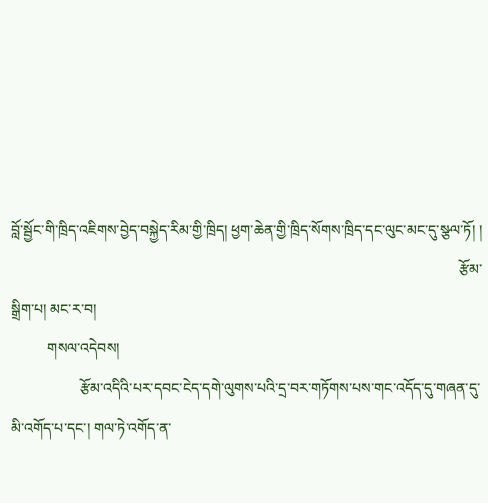བློ་སྦྱོང་གི་ཁྲིད་འཇིགས་བྱེད་བསྐྱེད་རིམ་གྱི་ཁྲིད། ཕྱག་ཆེན་གྱི་ཁྲིད་སོགས་ཁྲིད་དང་ལུང་མང་དུ་སྩལ་ཏོ། །
                                                                                                                           རྩོམ་སྒྲིག་པ། མང་ར་བ།
          གསལ་འདེབས།
                   རྩོམ་འདིའི་པར་དབང་ངེད་དགེ་ལུགས་པའི་དྲ་བར་གཏོགས་པས་གང་འདོད་དུ་གཞན་དུ་མི་འགོད་པ་དང་། གལ་ཏེ་འགོད་ན་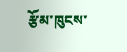རྩོམ་ཁུངས་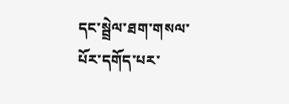དང་སྦྲེལ་ཐག་གསལ་པོར་དགོད་པར་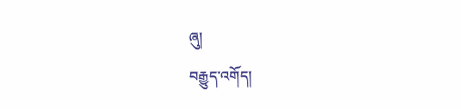ཞུ།
བརྒྱུད་འགོད།